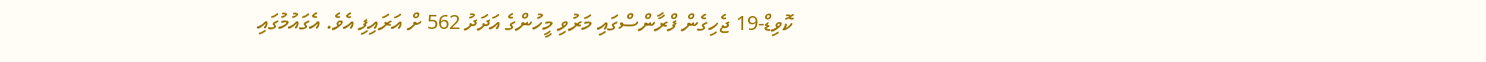ކޮވިޑް-19 ޖެހިގެން ފްރާންސްގައި މަރުވި މީހުންގެ އަދަދު 562 ށް އަރައިފި އެވެ. އެގައުމުގައި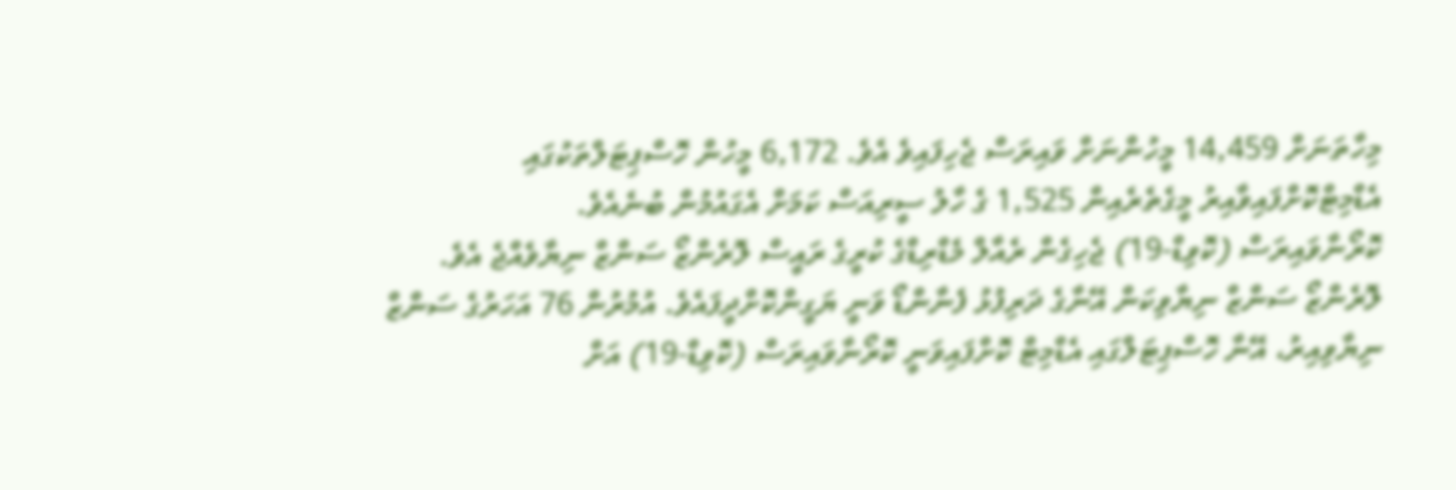މިހާތަނަށް 14,459 މީހުންނަށް ވައިރަސް ޖެހިފައިވެ އެވެ. 6,172 މީހުން ހޮސްޕިޓަލްތަކުގައި އެޑްމިޓްކޮށްފައިވާއިރު މީގެތެރެއިން 1,525 ގެ ހާލު ސީރިއަސް ކަމަށް އެގައުމުން ބުނެއެވެ.
ކޮރޯނާވައިރަސް (ކޮވިޑް-19) ޖެހިގެން ރެއާލް މެޑްރިޑްގެ ކުރީގެ ރައީސް ލޮރެންޒޯ ސަންޒް ނިޔާވެއްޖެ އެވެ.
ލޮރެންޒޯ ސަންޒް ނިޔާވިކަން އޭނާގެ ދަރިފުޅު ފެނާންޑޯ ވަނީ ޔަގީންކޮށްދީފައެވެ. އުމުރުން 76 އަހަރުގެ ސަންޒް ނިޔާވިއިރު، އޭނާ ހޮސްޕިޓަލްގައި އެޑްމިޓް ކޮށްފައިވަނީ ކޮރޯނާވައިރަސް (ކޮވިޑް-19) އަށް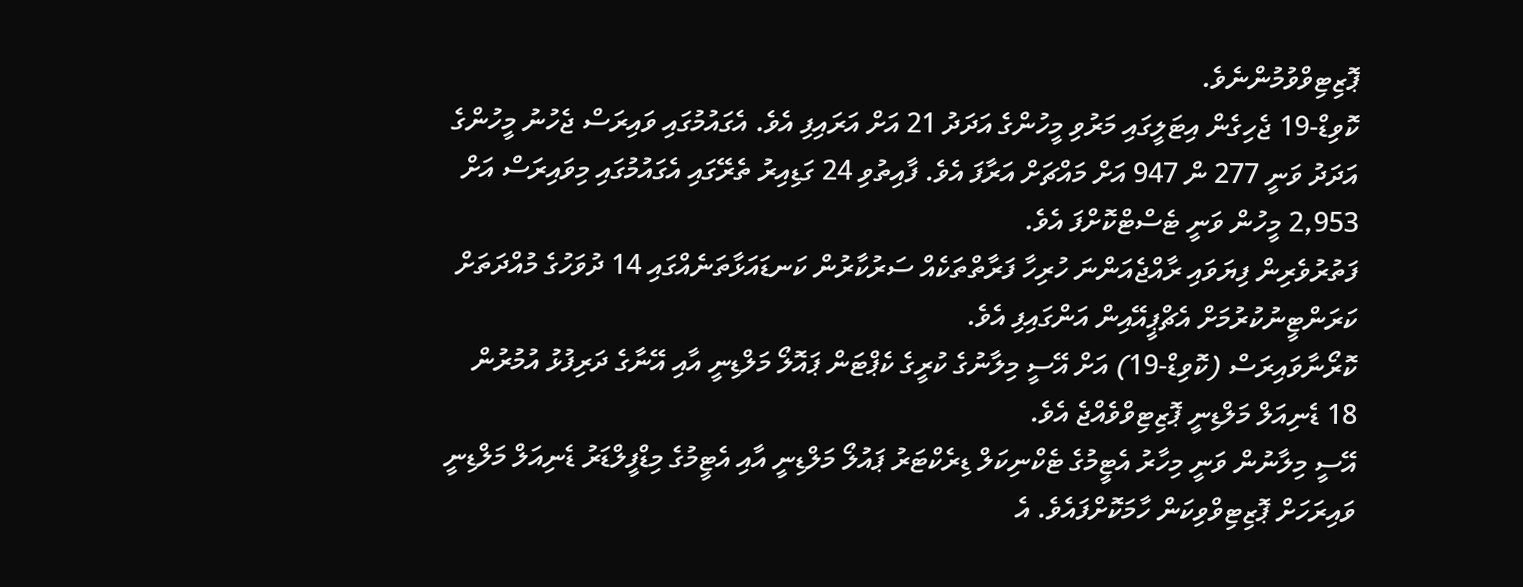ޕޮޒިޓިވްވުމުންނެވެ.
ކޮވިޑް-19 ޖެހިގެން އިޓަލީގައި މަރުވި މީހުންގެ އަދަދު 21 އަށް އަރައިފި އެވެ. އެގައުމުގައި ވައިރަސް ޖެހުނު މީހުންގެ އަދަދު ވަނީ 277 ން 947 އަށް މައްޗަށް އަރާފަ އެވެ. ފާއިތުވި 24 ގަޑިއިރު ތެރޭގައި އެގައުމުގައި މިވައިރަސް އަށް 2,953 މީހުން ވަނީ ޓެސްޓްކޮށްފަ އެވެ.
ފަތުރުވެރިން ފިޔަވައި ރާއްޖެއަންނަ ހުރިހާ ފަރާތްތަކެއް ސަރުކާރުން ކަނޑައަޅާތަނެއްގައި 14 ދުވަހުގެ މުއްދަތަށް ކަރަންޓީނުކުރުމަށް އެޗްޕީއޭއިން އަންގައިފި އެވެ.
ކޮރޯނާވައިރަސް (ކޮވިޑް-19) އަށް އޭސީ މިލާނުގެ ކުރީގެ ކެޕްޓަން ޕައޮލޯ މަލްޑިނީ އާއި އޭނާގެ ދަރިފުޅު އުމުރުން 18 ޑެނިއަލް މަލްޑިނީ ޕޮޒިޓިވްވެއްޖެ އެވެ.
އޭސީ މިލާނުން ވަނީ މިހާރު އެޓީމުގެ ޓެކްނިކަލް ޑިރެކްޓަރު ޕައުލޯ މަލްޑިނީ އާއި އެޓީމުގެ މިޑްފީލްޑަރު ޑެނިއަލް މަލްޑިނީ ވައިރަހަށް ޕޮޒިޓިވްވިކަން ހާމަކޮށްފައެވެ. އެ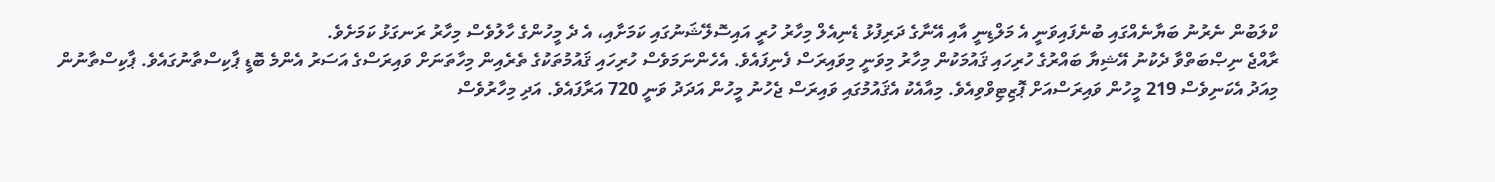ކްލަބުން ނެރުނު ބަޔާނެއްގައި ބުނެފައިވަނީ އެ މަލްޑިނީ އާއި އޭނާގެ ދަރިފުޅު ޑެނިއެލް މިހާރު ހުރީ އައިސޮލޭޝަނުގައި ކަމަށާއި، އެ ދެ މީހުންގެ ހާލުވެސް މިހާރު ރަނގަޅު ކަމަށެވެ.
ރާއްޖެ ނިޞްބަތްވާ ދެކުނު އޭޝިޔާ ބައްރުގެ ހުރިހައި ޤައުމަކުން މިހާރު މިވަނީ މިވައިރަސް ފެނިފައެވެ. އެހެންނަމަވެސް ހުރިހައި ޤައުމުތަކުގެ ތެރެއިން މިހާތަނަށް ވައިރަސްގެ އަސަރު އެންމެ ބޮޑީ ޕާކިސްތާނުގައެވެ. ޕާކިސްތާނުން މިއަދު އެކަނިވެސް 219 މީހުން ވައިރަސްއަށް ޕޮޒިޓިވްވިއެވެ. މިއާއެކު އެޤައުމުގައި ވައިރަސް ޖެހުނު މީހުން އަދަދު ވަނީ 720 އަރާފައެވެ. އަދި މިހާރުވެސް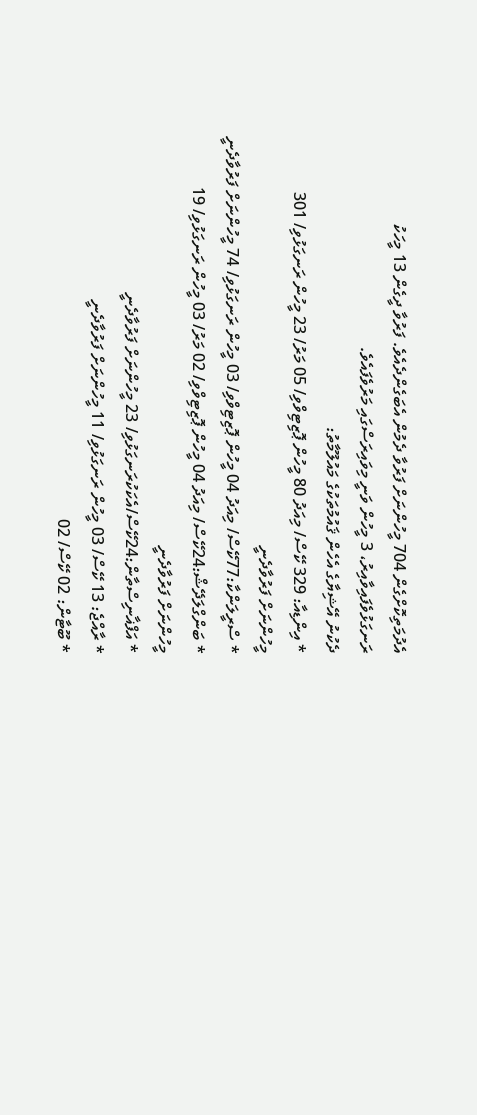އެދުމަތިކޮށްގެން 704 މީހުންނަށް ފަރުވާ ދެމުން އެބަގެންދެއެވެ. ފަރުވާ ދީގެން 13 މީހަކު ރަނގަޅުވެފައިވާއިރު، 3 މީހުން ވަނީ މިވައިރަސްގައި މަރުވެފައެވެ.
ދެކުނު އޭޝިޔާގެ އެހެން ޤައުމުތަކުގެ މައުލޫމާތު:
* އިންޑިއާ: 329 ކޭސް/ މިއަދު 80 މީހުން ޕޮޒިޓިވްވި/ 05 މަރު/ 23 މީހުން ރަނގަޅުވި/ 301 މީހުންނަށް ފަރުވާދެނީ
* ސްރީލަންކާ:77ކޭސް/ މިއަދު 04 މީހުން ޕޮޒިޓިވްވި/ 03 މީހުން ރަނގަޅުވި/ 74 މީހުންނަށް ފަރުވާދެނީ
* ބަންގްލަދޭޝް:24ކޭސް/ މިއަދު 04 މީހުން ޕޮޒިޓިވްވި/ 02 މަރު/ 03 މީހުން ރަނގަޅުވި/ 19 މީހުންނަށް ފަރުވާދެނީ
* އަފްޣާނިސްތާން:24ކޭސް/އެކަކުރަނގަޅުވި/ 23 މީހުންނަށް ފަރުވާދެނީ
* ރާއްޖެ: 13 ކޭސް/ 03 މީހުން ރަނގަޅުވި/ 11 މީހުންނަށް ފަރުވާދެނީ
* ބޫޓާން: 02 ކޭސް/ 02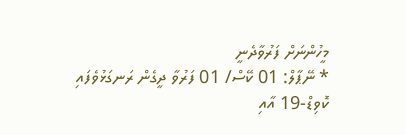މީހުންނަށް ފަރުވާދެނީ
* ނޭޕާލް: 01 ކޭސް/ 01 ފަރުވާ ދީގެން ރަނގަޅުވެފައި
ކޮވިޑް-19 އާއި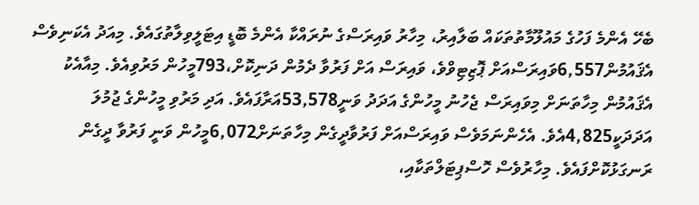ބެހޭ އެންމެ ފަހުގެ މައުލޫމާތުތަކައް ބަލާއިރު، މިހާރު ވައިރަސްގެ ނުރައްކާ އެންމެ ބޮޑީ އިޓަލީވިލާތުގައެވެ. މިއަދު އެކަނިވެސް އެޤައުމުން6,557ވައިރަސްއަށް ޕޮޒިޓިވްވެ، ވައިރަސް އަށް ފަރުވާ ދެމުން ދަނިކޮށް،793މީހުން މަރުވިއެވެ. މިއާއެކު އެޤައުމުން މިހާތަނަށް މިވައިރަސް ޖެހުނު މީހުންގެ އަދަދު ވަނީ53,578އަރާފައެވެ. އަދި މަރުވި މީހުންގެ ޖުމުލަ އަދަދަކީ4,825އެވެ. އެހެންނަމަވެސް ވައިރަސްއަށް ފަރުވާދީގެން މިހާތަނަށް6,072މީހުން ވަނީ ފަރުވާ ދީގެން ރަނގަޅުކޮށްފައެވެ. މިހާރުވެސް ހޮސްޕިޓަލްތަކާއި،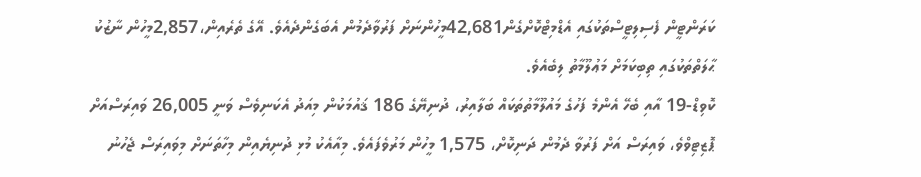ކަރަންޓީން ފެސިލިޓީސްތަކުގައި އެޑްމިޓްކޮށްގެން42,681މީހުންނަށް ފަރުވާދެމުން އެބަގެންދެއެވެ. އޭގެ ތެރެއިން،2,857މީހުން ނާޒުކު ޙާލަތްތަކުގައި ތިބިކަމަށް މަޢުލޫމާތު ލިބެއެވެ.
ކޮވިޑް-19 އާއި ބެހޭ އެންމެ ފަހުގެ މައުލޫމާތުތަކައް ބަލާއިރު، ދުނިޔޭގެ 186 ޤައުމަކުން މިއަދު އެކަނިވެސް ވަނީ 26,005 ވައިރަސްއަށް ޕޮޒިޓިވްވެ، ވައިރަސް އަށް ފަރުވާ ދެމުން ދަނިކޮށް، 1,575 މީހުން މަރުވެފައެވެ. މިއާއެކު މުޅި ދުނިޔެއިން މިހާތަނަށް މިވައިރަސް ޖެހުނު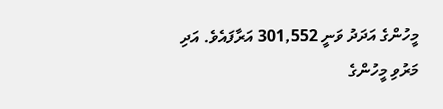މީހުންގެ އަދަދު ވަނީ 301,552 އަރާފައެވެ. އަދި މަރުވި މީހުންގެ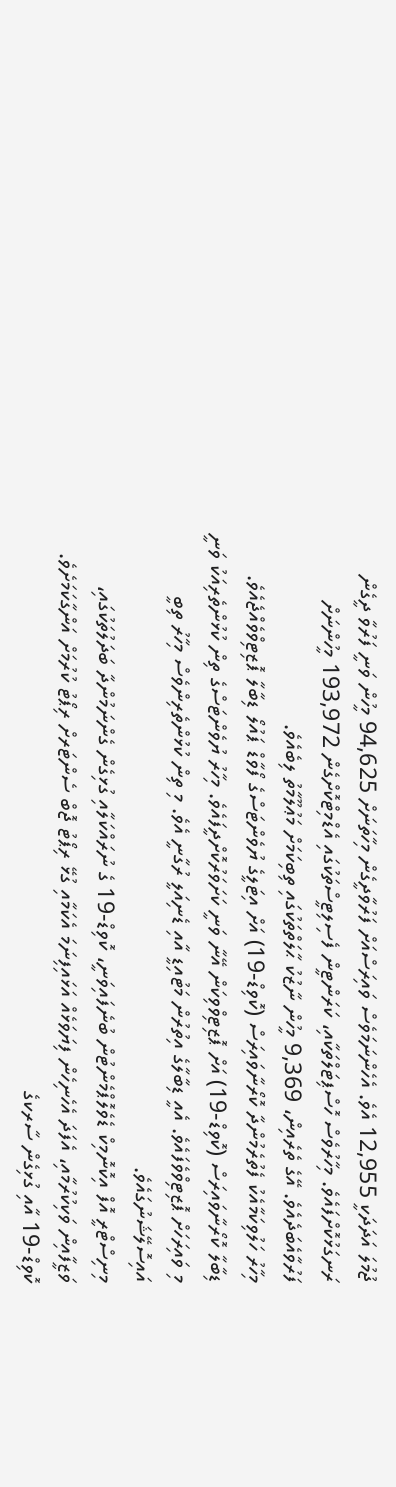ޖުމުލަ އަދަދަކީ 12,955 އެވެ. އެހެންނަމަވެސް ވައިރަސްއަށް ފަރުވާދީގެން މިހާތަނަށް 94,625 މީހުން ވަނީ ފަރުވާ ދީގެން ރަނގަޅުކޮށްފައެވެ. މިހާރުވެސް ހޮސްޕިޓަލްތަކާއި، ކަރަންޓީން ފެސިލިޓީސްތަކުގައި އެޑްމިޓްކޮށްގެން 193,972 މީހުންނަށް ފަރުވާއެބަދެއެވެ. އޭގެ ތެރެއިން، 9,369 މީހުން ނާޒުކު ޙާލަތްތަކުގައި ތިބިކަމަށް މަޢުލޫމާތު ލިބެއެވެ.
މިހާރު ހަލުވިކަމާއެކު ފެތުރެމުންދާ ކޮރޯނާވައިރަސް (ކޮވިޑް-19) އަށް އިޓަލީގެ ޔުވެންޓަސްގެ ފޯވާޑް ޕައުލޯ ޑިބާލާ ޕޮޒިޓިވްވެއްޖެއެވެ.
ޑިބާލާ ކޮރޯނާވައިރަސް (ކޮވިޑް-19) އަށް ޕޮޒިޓިވްވިކަން އޭނާ ވަނީ ކަށަވަރުކޮށްދީފައެވެ. މިހާރު ޔުވެންޓަސްގެ ތިން ކުޅުންތެރިއަކު ވަނީ މި ވައިރަހަށް ޕޮޒިޓިވްވެފައެވެ. އެއީ ޑިބާލާގެ އިތުރުން މަޓުއިޑީ އާއި ޑެނިއަލީ ރުގާނީ އެވެ. މި ތިން ކުޅުންތެރިންވެސް މިހާރު ތިބީ އައިސޮލޭޝަނުގައެވެ.
މިނިސްޓްރީ އޮފް އިކޮނޮމިކް ޑެވެލޮޕްމެންޓުން ބުނެފައިވަނީ، ކޮވިޑް-19 ގެ ނުރައްކަލާއި ގުޅިގެން ގެންނަމުންދާ ބަދަލުތަކުގައި، ވަޒީފާއިން ވަކިކުރުމާއި، އެފަދަ އެހެނިހެން ފިޔަވަޅެއް އަޅައިފިނަމަ އެކަމާއި ގުޅޭ ރިޕޯޓު ޖޮބް ސެންޓަރށް ރިޕޯޓު ކުރުމަށް އަންގާކަމަށެވެ.
ކޮވިޑް-19 އާއި ގުޅިގެން ސާރކގެ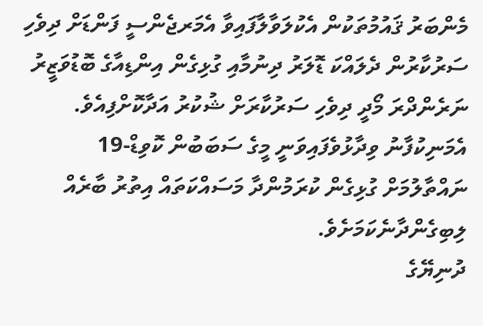މެންބަރު ޤައުމުތަކުން އެކުލަވާލާފައިވާ އެމަރޖެންސީ ފަންޑަށް ދިވެހި ސަރުކާރުން ދެލައްކަ ޑޮލަރު ދިނުމާއި ގުޅިގެން އިންޑިއާގެ ބޮޑުވަޒީރު ނަރެންދްރަ މޯދީ ދިވެހި ސަރުކާރަށް ޝުކުރު އަދާކޮށްފިއެވެ. އެމަނިކުފާނު ވިދާޅުވެފައިވަނީ މީގެ ސަބަބުން ކޮވިޑް-19 ނައްތާލުމަށް ގުޅިގެން ކުރަމުންދާ މަސައްކަތައް އިތުރު ބާރެއް ލިބިގެންދާނެކަމަށެވެ.
ދުނިޔޭގެ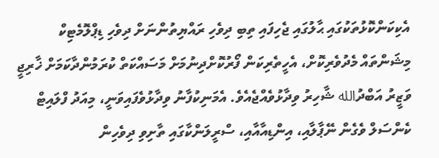އެކިކަންކޮޅުތަކުގައި ޙާލުގައި ޖެހިފައި ތިބި ދިވެހި ރައްޔިތުންނަށް ދިވެހި ޑިޕްލޮމެޓިކް މިޝަންތައް މެދުވެރިކޮށް، އެހީތެރިކަން ފޯރުކޮށްދިނުމަށް މަސައްކަތް ކުރަމުންދާކަމަށް ޚާރިޖީ ވަޒީރު އަބްދުالله ޝާހިރު ވިދާޅުވެއްޖެއެވެ. އެމަނިކުފާނު ވިދާޅުވެފައިވަނީ، މިއަދު ފްލައިޓް ކެންސަލް ވެގެން ނޭޕާލާއި، އިންޑިއާއާއި، ސްރީލަންކާގައި ތާށިވި ދިވެހިން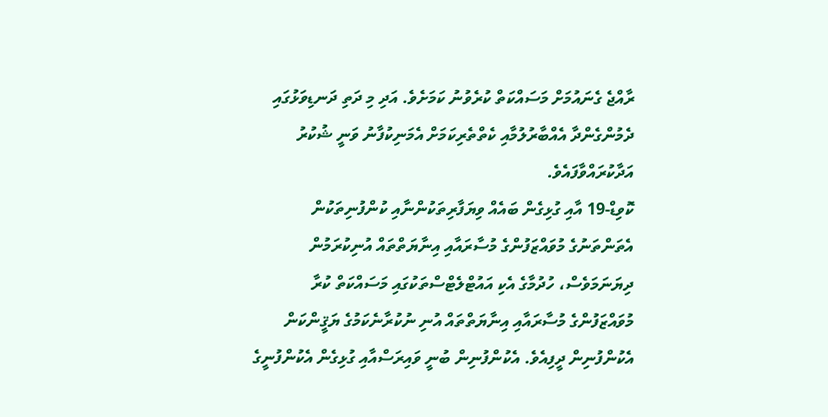ރާއްޖެ ގެނައުމަށް މަސައްކަތް ކުރެވުނު ކަމަށެވެ. އަދި މި ދަތި ދަނޑިވަޅުގައި ދެމުންގެންދާ އެއްބާރުލުމާއި ކެތްތެރިކަމަށް އެމަނިކުފާނު ވަނީ ޝުކުރު އަދާކުރައްވާފައެވެ.
ކޮވިޑް-19 އާއި ގުޅިގެން ބައެއް ވިޔަފާރިތަކުންނާއި ކުންފުނިތަކުން އެތަންތަނުގެ މުވައްޒަފުންގެ މުސާރައާއި އިނާޔަތްތައް އުނިކުރަމުން ދިޔަނަމަވެސް، ހުދުމާގެ އެކި އައުޓްލެޓްސްތަކުގައި މަސައްކަތް ކުރާ މުވައްޒަފުންގެ މުސާރައާއި އިނާޔަތްތައް އުނި ނުކުރާނެކަމުގެ ޔަޤީންކަން އެކުންފުނިން ދީފިއެވެ. އެކުންފުނިން ބުނީ ވައިރަސްއާއި ގުޅިގެން އެކުންފުނީގެ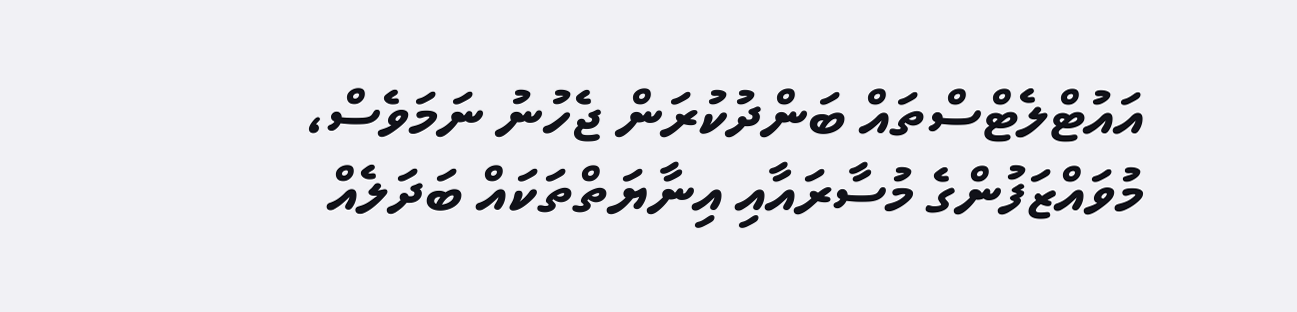އައުޓްލެޓްސްތައް ބަންދުކުރަން ޖެހުނު ނަމަވެސް، މުވައްޒަފުންގެ މުސާރައާއި އިނާޔަތްތަކައް ބަދަލެއް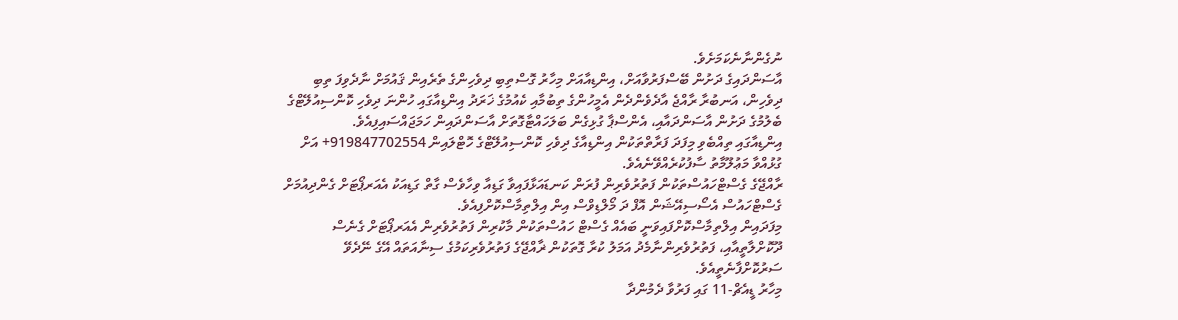ނުގެންނާނެކަމަށެވެ.
އާސަންދައިގެ ދަށުން ބޭސްފަރުވާއަށް، އިންޑިއާއަށް މިހާރު ގޮސްތިބި ދިވެހިންގެ ތެރެއިން ޤައުމަށް ނާދެވިފަ ތިބި ދިވެހިން، އަނބުރާ ރާއްޖެ އާދެވެންދެން އެމީހުންގެ ތިބުމާއި ކެއުމުގެ ޚަރަދު އިންޑިއާގައި ހުންނަ ދިވެހި ކޮންސިއުލޭޓްގެ ބެލުމުގެ ދަށުން އާސަންދައާއި، އެންސްޕާ ގުޅިގެން ބަލަހައްޓާގޮތަށް އާސަންދައިން ހަމަޖައްސައިފިއެވެ.
އިންޑިއާގައި ތިއްބެވި މިފަދަ ފަރާތްތަކުން އިންޑިއާގެ ދިވެހި ކޮންސިއުލޭޓްގެ ހޮޓްލައިން 919847702554+ އަށް ގުޅުއްވާ މަޢުލޫމާތު ސާފުކުރެއްވޭނެއެވެ.
ރާއްޖޭގެ ގެސްޓްހައުސްތަކުން ފަތުރުވެރިން ފުރަން ކަނޑައަޅާފައިވާ ގަޑިއާ ވިހާވެސް ގާތް ގަޑިއަކު އެއަރޕޯޓަށް ގެންދިއުމަށް ގެސްޓްހައުސް އެސޯސިއޭޝަން އޮފް ދަ މޯލްޑިވްސް އިން އިލްތިމާސްކޮށްފިއެވެ.
މިފަދައިން އިލްތިމާސްކޮށްފައިވަނީ ބައެއް ގެސްޓް ހައުސްތަކުން މާކުރިން ފަތުރުވެރިން އެއަރޕޯޓަށް ގެނެސް ދޫކޮށްލާތީއާއި، ފަތުރުވެރިންނާމެދު އަމަލު ކުރާ ގޮތަކުން ޜާއްޖޭގެ ފަތުރުވެރިކަމުގެ ސިނާއަތައް އޭގެ ނޭދެވޭ ސަރުކޮށްފާނެތީއެވެ.
މިހާރު ޑީއެޗް-11 ގައި ފަރުވާ ދެމުންދާ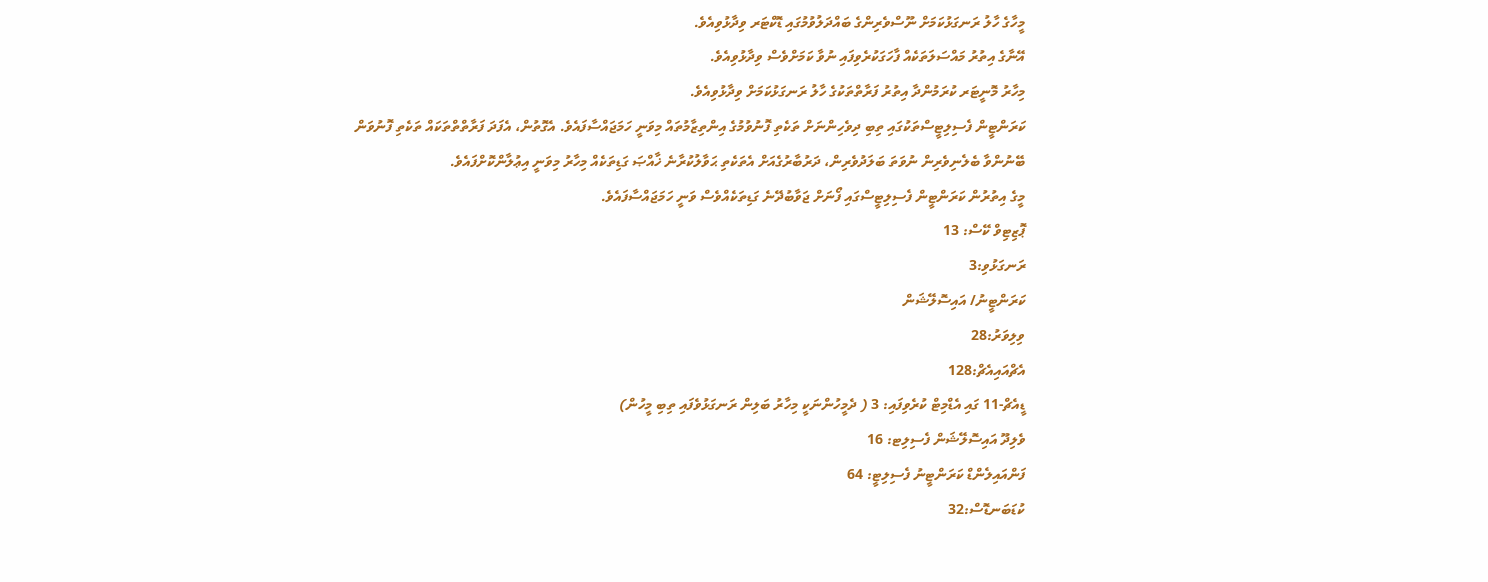މީހާގެ ހާލު ރަނގަޅުކަމަށް ނޫސްވެރިންގެ ބައްދަލުވުމުގައި ޑޮކްޓަރ ވިދާޅުވިއެވެ.
އޭނާގެ އިތުރު މައްސަލަތަކެއް ފާހަގަކުރެވިފައި ނުވާ ކަމަށްވެސް ވިދާޅުވިއެވެ.
މިހާރު މޮނީޓަރ ކުރަމުންދާ އިތުރު ފަރާތްތަކުގެ ހާލު ރަނގަޅުކަމަށް ވިދާޅުވިއެވެ.
ކަރަންޓީން ފެސިލިޓީސްތަކުގައި ތިބި ދިވެހިންނަށް ތަކެތި ފޮނުވުމުގެ އިންތިޒާމުތައް މިވަނީ ހަމަޖައްސާފައެވެ. އެގޮތުން، އެފަދަ ފަރާތްތްތަކައް ތަކެތި ފޮނުވަން ބޭނުންވާ ބެލެނިވެރިން ނުވަތަ ބަލަދުވެރިން، ދަރުބާރުގެއަށް އެތަކެތި ޙަވާލުކުރާނެ ޚާއްޞަ ގަޑިތަކެއް މިހާރު މިވަނީ އިޢުލާންކޮށްފައެވެ.
މީގެ އިތުރުން ކަރަންޓީން ފެސިލިޓީސްގައި ފޯނަށް ޖަވާބުދޭނެ ގަޑިތަކެއްވެސް ވަނީ ހަމަޖައްސާފައެވެ.
ޕޮޒިޓިވް ކޭސް: 13
ރަނގަޅުވި:3
ކަރަންޓީނު/ އައިސޮލޭޝަން
ވިލިވަރު:28
އެޗްއައިއެޗް:128
ޑީއެޗް-11 ގައި އެޑްމިޓް ކުރެވިފައި: 3 ( ދެމީހުންނަކީ މިހާރު ބަލިން ރަނގަޅުވެފައި ތިބި މީހުން)
ވެލިދޫ އައިސޮލޭޝަން ފެސިލިޓ: 16
ފަންއައިލެންޑް ކަރަންޓީނު ފެސިލިޓީ: 64
ކުޑަބަނޑޮސް:32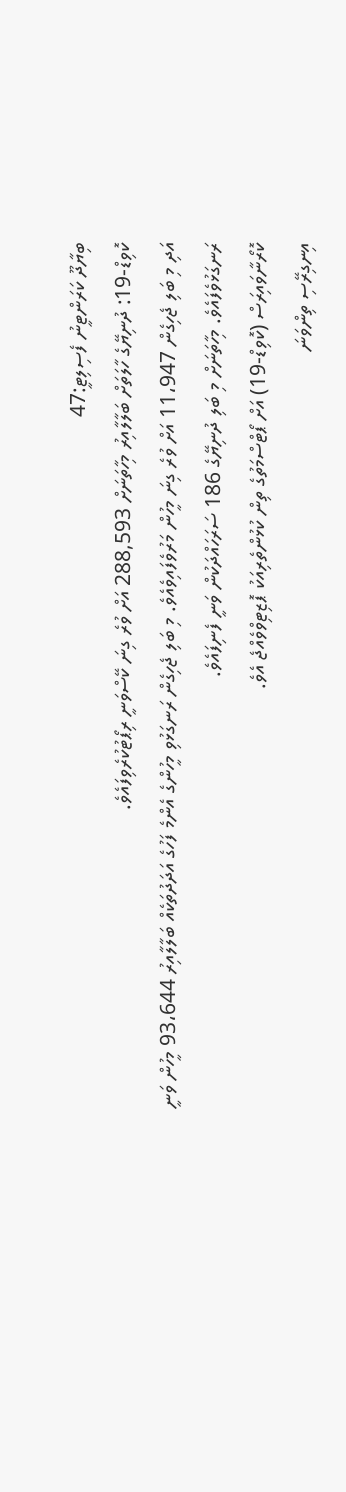ބިޔާދޫ ކަރަންޓީނު ފެސިލިޓީ:47
ކޮވިޑް-19: ދުނިޔޭގެ ހާލަތަށް ބަލާލާއިރު މިހާތަނަށް 288,593 އަށް ވުރެ ގިނަ ކޭސްވަނީ ރިޕޯޓުކުރެވިފައެވެ.
އަދި މި ބަލި ޖެހިގެން 11،947 އަށް ވުރެ ގިނަ މީހުން މަރުވެފައިވެއެވެ. މި ބަލި ޖެހިގެން ރަނގަޅުވި މީހުންގެ އެންމެ ފަހުގެ އަދަދުތަކެއް ބަލާލާއިރު 93،644 މީހުން ވަނީ ރަނގަޅުވެފައެވެ. މިހާތަނަށް މި ބަލި ދުނިޔޭގެ 186 ސަރަހައްދަކުން ވަނީ ފެނިފައެވެ.
ކޮރޯނާވައިރަސް (ކޮވިޑް-19) އަށް ޕޯޓްސްމަތުގެ ތިން ކުޅުންތެރިއަކު ޕޮޒިޓިވްވެއްޖެ އެވެ.
އިނގިރޭސި ތިންވަނަ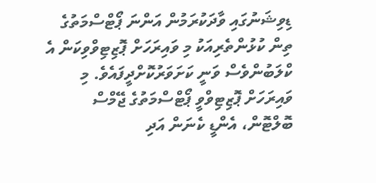ޑިވިޝަނުގައި ވާދަކުރަމުން އަންނަ ޕޯޓްސްމަތުގެ ތިން ކުޅުންތެރިއަކު މި ވައިރަހަށް ޕޮޒިޓިވްވިކަން އެ ކްލަބުންވެސް ވަނީ ކަށަވަރުކޮށްދީފައެވެ. މި ވައިރަހަށް ޕޮޒިޓިވްވީ ޕޯޓްސްމަތުގެ ޖޭމްސް ބޮލްޓޮން، އެންޑީ ކެނަން އަދި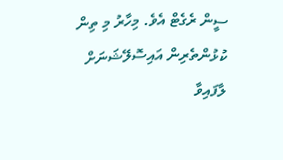ސީން ރެގެޓް އެވެ. މިހާރު މި ތިން ކުޅުންތެރިން އައިސޮލޭޝަނަށް ލާފައިވާ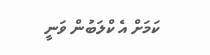ކަމަށް އެ ކްލަބުން ވަނީ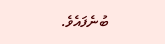ބުނެފައެވެ.